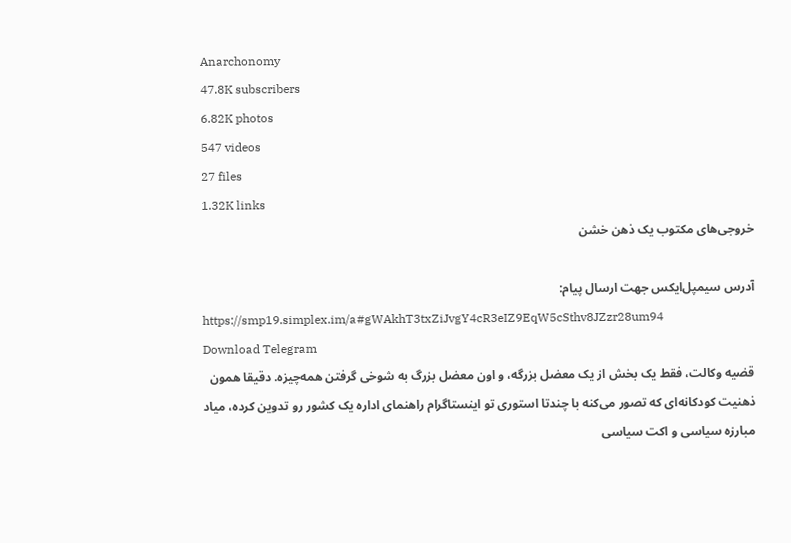Anarchonomy
47.8K subscribers
6.82K photos
547 videos
27 files
1.32K links
خروجی‌های مکتوب یک ذهن خشن

آدرس سیمپل‌ایکس جهت ارسال پیام:
https://smp19.simplex.im/a#gWAkhT3txZiJvgY4cR3eIZ9EqW5cSthv8JZzr28um94
Download Telegram
قضیه وکالت، فقط یک بخش از یک معضل بزرگه، و اون معضل بزرگ به شوخی گرفتن همه‌چیزه. دقیقا همون ذهنیت کودکانه‌ای که تصور می‌کنه با چندتا استوری تو اینستاگرام راهنمای اداره یک کشور رو تدوین کرده، میاد مبارزه سیاسی و اکت سیاسی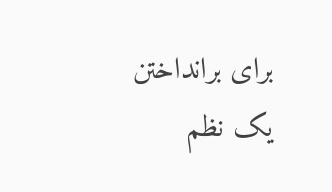برای برانداختن یک نظم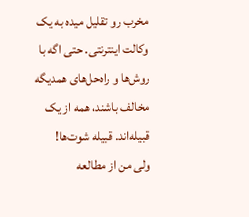مخرب رو تقلیل میده به یک وکالت اینترنتی. حتی اگه با روش‌ها و راه‌حل‌های همدیگه مخالف باشند، همه از یک قبیله‌اند. قبیله شوت‌ها!
ولی من از مطالعه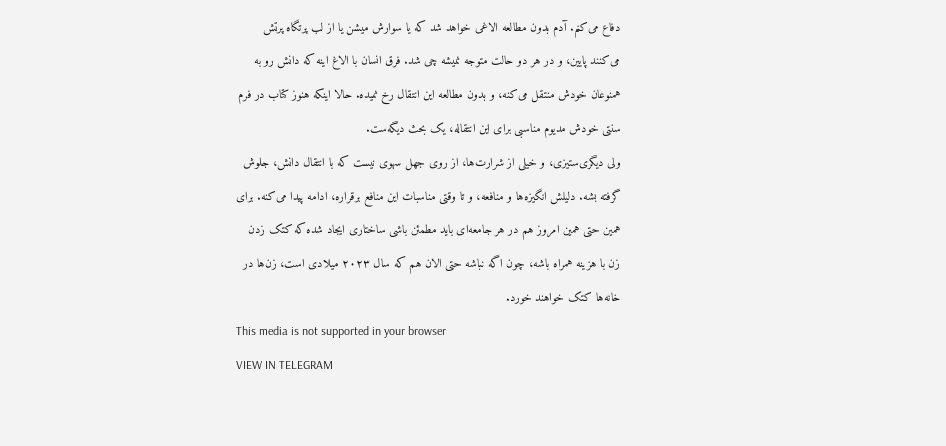دفاع می‌کنم. آدم بدون مطالعه الاغی خواهد شد که یا سوارش میشن یا از لب پرتگاه پرتش می‌کنند پایین، و در هر دو حالت متوجه نمیشه چی شد. فرق انسان با الاغ اینه که دانش رو به همنوعان خودش منتقل می‌کنه، و بدون مطالعه این انتقال رخ نمیده. حالا اینکه هنوز کتاب در فرم سنتی خودش مدیوم مناسبی برای این انتقاله، یک بحث دیگه‌ست.
ولی دیگری‌ستیزی، و خیلی از شرارت‌ها، از روی جهل سهوی نیست که با انتقال دانش، جلوش گرفته بشه. دلیلش انگیزه‌ها و منافعه، و تا وقتی مناسبات این منافع برقراره، ادامه پیدا می‌کنه. برای همین حتی همین امروز هم در هر جامعه‌ای باید مطمئن باشی ساختاری ایجاد شده که کتک زدن زن با هزینه همراه باشه، چون اگه نباشه حتی الان هم که سال ۲۰۲۳ میلادی است، زن‌ها در خانه‌ها کتک خواهند خورد.
This media is not supported in your browser
VIEW IN TELEGRAM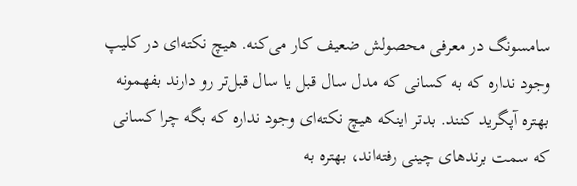سامسونگ در معرفی محصولش ضعیف کار می‌کنه. هیچ نکته‌ای در کلیپ وجود نداره که به کسانی که مدل سال قبل یا سال قبل‌تر رو دارند بفهمونه بهتره آپگرید کنند. بدتر اینکه هیچ نکته‌ای وجود نداره که بگه چرا کسانی که سمت برندهای چینی رفته‌اند، بهتره به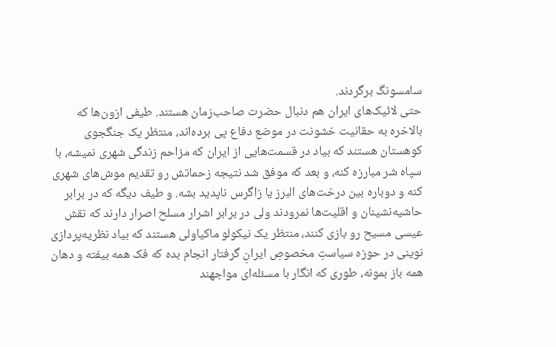سامسونگ برگردند.
حتی لائیک‌های ایران هم دنبال حضرت صاحب‌زمان هستند. طیفی ازون‌ها که بالاخره به حقانیت خشونت در موضع دفاع پی برده‌اند، منتظر یک جنگجوی کوهستان هستند که بیاد در قسمت‌هایی از ایران که مزاحم زندگی شهری نمیشه، با سپاه شر مبارزه کنه، و بعد که موفق شد نتیجه زحماتش رو تقدیم موش‌های شهری کنه و دوباره بین درخت‌های البرز یا زاگرس ناپدید بشه. و طیف دیگه که در برابر حاشیه‌نشینان و اقلیت‌ها نمرودند ولی در برابر اشرار مسلح اصرار دارند که نقش عیسی مسیح رو بازی کنند، منتظر یک نیکولو ماکیاولی هستند که بیاد نظریه‌پردازی نوینی در حوزه سیاستِ مخصوصِ ایرانِ گرفتار انجام بده که فک همه بیفته و دهان همه باز بمونه، طوری که انگار با مسئله‌ای مواجهند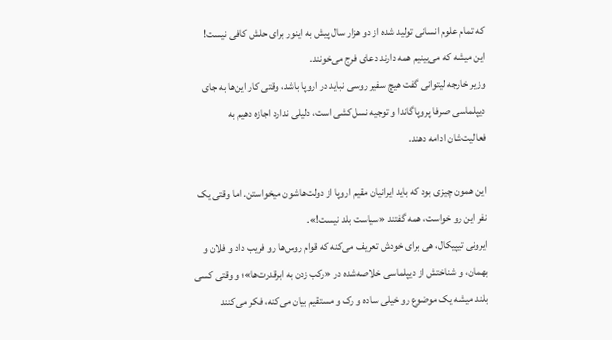که تمام علوم انسانی تولید شده از دو هزار سال پیش به اینور برای حلش کافی نیست!
این میشه که می‌بینیم همه دارند دعای فرج می‌خونند.
وزیر خارجه لیتوانی گفت هیچ سفیر روسی نباید در اروپا باشد، وقتی کار این‌ها به جای دیپلماسی صرفا پروپاگاندا و توجیه نسل‌کشی است، دلیلی ندارد اجازه دهیم به فعالیت‌شان ادامه دهند.

این همون چیزی بود که باید ایرانیان مقیم اروپا از دولت‌هاشون میخواستن. اما وقتی یک نفر این رو خواست، همه گفتند «سیاست بلد نیست!».
ایرونی تیپیکال، هی برای خودش تعریف می‌کنه که قوام روس‌ها رو فریب داد و فلان و بهمان، و شناختش از دیپلماسی خلاصه‌شده در «رکب زدن به ابرقدرت‌ها»؛ و وقتی کسی بلند میشه یک موضوع رو خیلی ساده و رک و مستقیم بیان می‌کنه، فکر می‌کنند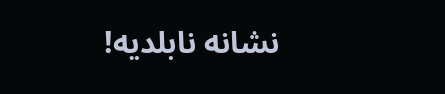نشانه نابلدیه‌!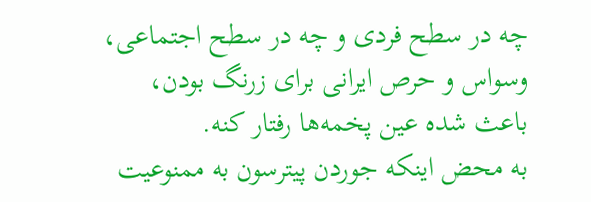چه در سطح فردی و چه در سطح اجتماعی، وسواس و حرص ایرانی برای زرنگ بودن، باعث شده عین پخمه‌ها رفتار کنه.
به محض اینکه جوردن پیترسون به ممنوعیت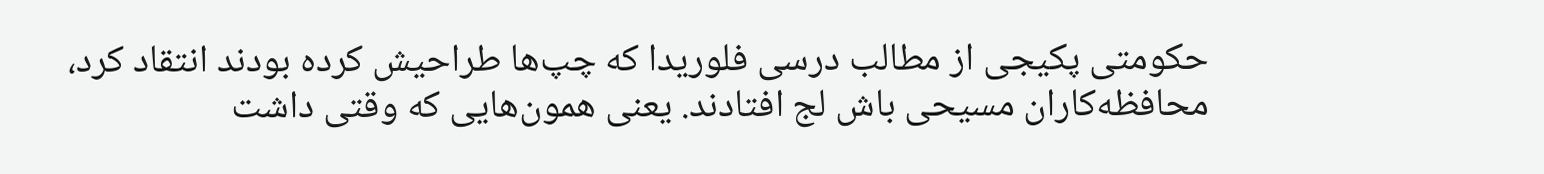حکومتی پکیجی از مطالب درسی فلوریدا که چپ‌ها طراحیش کرده بودند انتقاد کرد، محافظه‌کاران مسیحی باش لج افتادند. یعنی همون‌هایی که وقتی داشت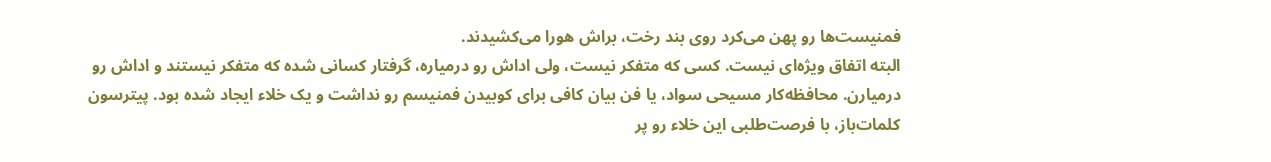فمنیست‌ها رو پهن می‌کرد روی بند رخت، براش هورا می‌کشیدند.
البته اتفاق ویژه‌ای نیست. کسی که متفکر نیست، ولی اداش رو درمیاره، گرفتار کسانی شده که متفکر نیستند و اداش رو درمیارن. محافظه‌کار مسیحی سواد، یا فن بیان کافی برای کوبیدن فمنیسم رو نداشت و یک خلاء ایجاد شده بود. پیترسون کلمات‌باز، با فرصت‌طلبی این خلاء رو پر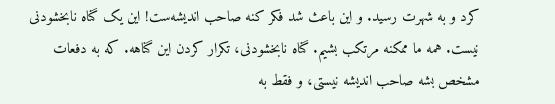کرد و به شهرت رسید. و این باعث شد فکر کنه صاحب اندیشه‌ست! این یک گناه نابخشودنی نیست. همه ما ممکنه مرتکب بشیم. گناه نابخشودنی، تکرار کردن این گناهه. که به دفعات مشخص بشه صاحب اندیشه نیستی، و فقط به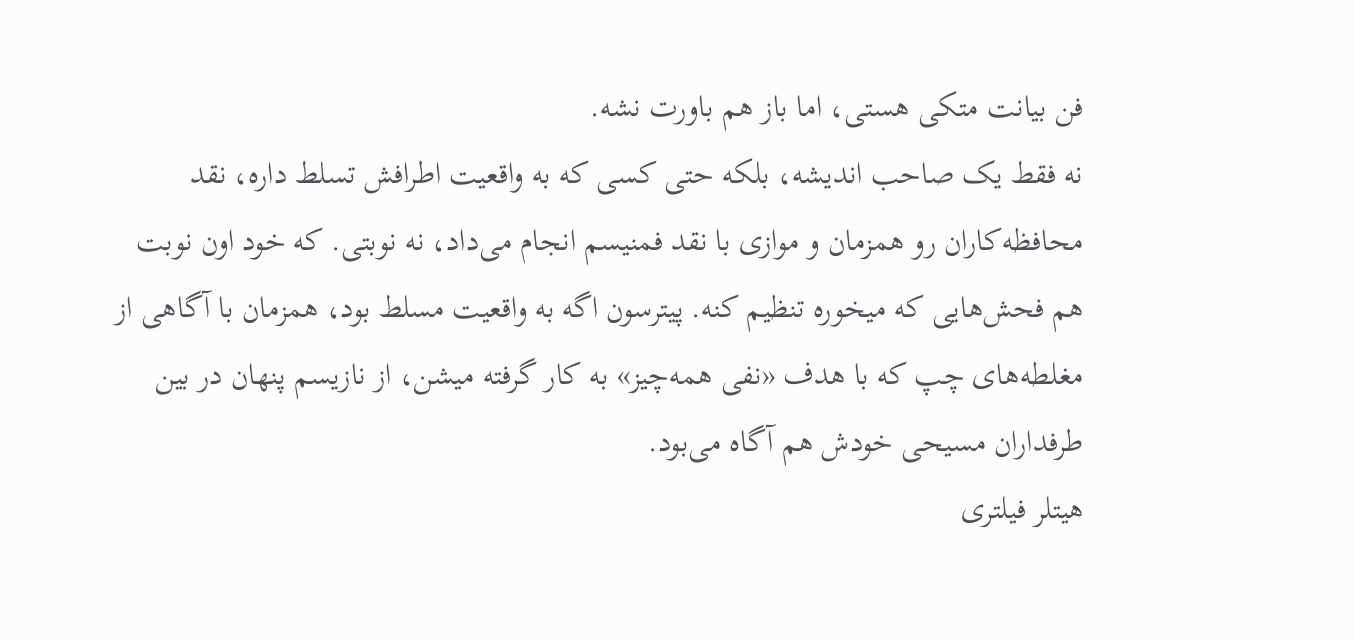فن بیانت متکی هستی، اما باز هم باورت نشه.
نه فقط یک صاحب اندیشه، بلکه حتی کسی که به واقعیت اطرافش تسلط داره، نقد محافظه‌کاران رو همزمان و موازی با نقد فمنیسم انجام می‌داد، نه نوبتی. که خود اون نوبت هم فحش‌هایی که میخوره تنظیم کنه. پیترسون اگه به واقعیت مسلط بود، همزمان با آگاهی از مغلطه‌های چپ که با هدف «نفی همه‌چیز» به کار گرفته میشن، از نازیسم پنهان در بین طرفداران مسیحی خودش هم آگاه می‌بود.
هیتلر فیلتری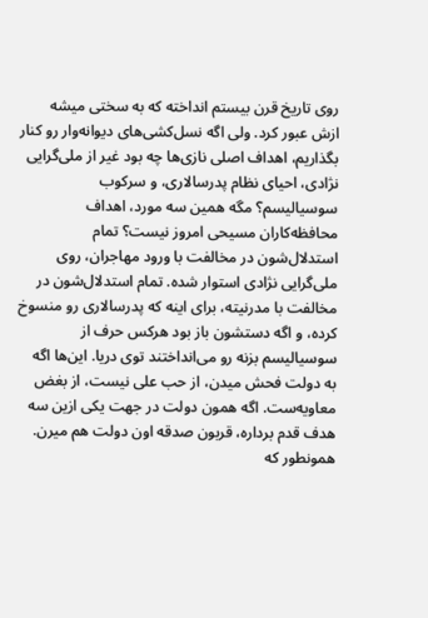روی تاریخ قرن بیستم انداخته که به سختی میشه ازش عبور کرد. ولی اگه نسل‌کشی‌های دیوانه‌وار رو کنار بگذاریم، اهداف اصلی نازی‌ها چه بود غیر از ملی‌گرایی نژادی، احیای نظام پدرسالاری، و سرکوب سوسیالیسم؟ مگه همین سه مورد، اهداف محافظه‌کاران مسیحی امروز نیست؟ تمام استدلال‌شون در مخالفت با ورود مهاجران، روی ملی‌گرایی نژادی استوار شده. تمام استدلال‌شون در مخالفت با مدرنیته، برای اینه که پدرسالاری رو منسوخ کرده، و اگه دستشون باز بود هرکس حرف از سوسیالیسم بزنه رو می‌انداختند توی دریا. این‌ها اگه به دولت فحش میدن، از حب علی نیست، از بغض معاویه‌ست. اگه همون دولت در جهت یکی ازین سه هدف قدم برداره، قربون صدقه اون دولت هم میرن. همونطور که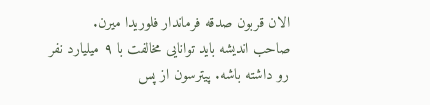الان قربون صدقه فرماندار فلوریدا میرن.
صاحب اندیشه باید توانایی مخالفت با ۹ میلیارد نفر رو داشته باشه. پیترسون از پس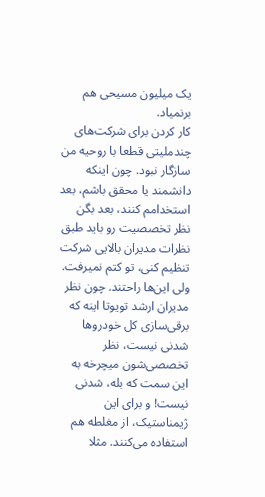یک میلیون مسیحی هم برنمیاد.
کار کردن برای شرکت‌های چندملیتی قطعا با روحیه من سازگار نبود. چون اینکه دانشمند یا محقق باشم، بعد استخدامم کنند، بعد بگن نظر تخصصیت رو باید طبق نظرات مدیران بالایی شرکت تنظیم کنی، تو کتم نمیرفت. ولی این‌ها راحتند. چون نظر مدیران ارشد تویوتا اینه که برقی‌سازی کل خودروها شدنی نیست، نظر تخصصی‌شون میچرخه به این سمت که بله، شدنی نیست! و برای این ژیمناستیک، از مغلطه هم استفاده می‌کنند. مثلا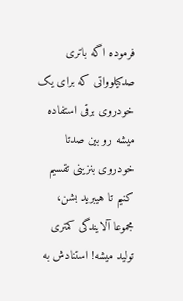فرموده اگه باتری صدکیلوواتی که برای یک خودروی برقی استفاده میشه رو بین صدتا خودروی بنزینی تقسیم کنیم تا هیبرید بشن، مجموعا آلایندگی کمتری تولید میشه! استنادش به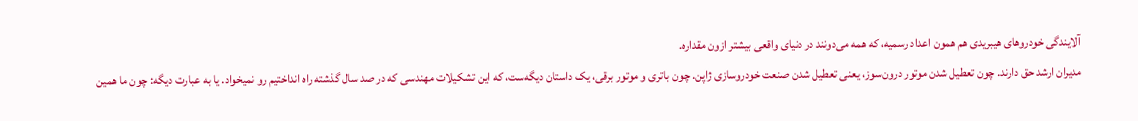آلایندگی خودروهای هیبریدی هم همون اعداد رسمیه، که همه می‌دونند در دنیای واقعی بیشتر ازون مقداره.
مدیران ارشد حق دارند. چون تعطیل شدن موتور درون‌سوز، یعنی تعطیل شدن صنعت خودروسازی ژاپن. چون باتری و موتور برقی، یک داستان دیگه‌ست، که این تشکیلات مهندسی که در صد سال گذشته راه انداختیم رو نمیخواد. یا به عبارت دیگه: چون ما همین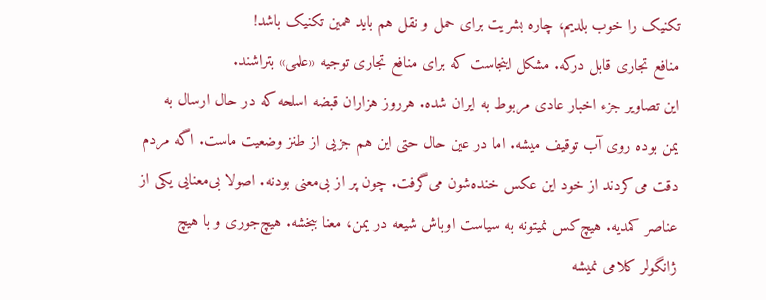تکنیک را خوب بلدیم، چاره بشریت برای حمل و نقل هم باید همین تکنیک باشد!
منافع تجاری قابل درکه. مشکل اینجاست که برای منافع تجاری توجیه «علمی» بتراشند.
این تصاویر جزء اخبار عادی مربوط به ایران شده. هرروز هزاران قبضه اسلحه که در حال ارسال به یمن بوده روی آب توقیف میشه. اما در عین حال حتی این هم جزیی از طنز وضعیت ماست. اگه مردم دقت می‌کردند از خود این عکس خنده‌شون می‌گرفت. چون پر از بی‌معنی بودنه. اصولا بی‌معنایی یکی از عناصر کمدیه. هیچ‌کس نمیتونه به سیاست اوباش شیعه در یمن، معنا ببخشه. هیچ‌جوری و با هیچ ژانگولر کلامی نمیشه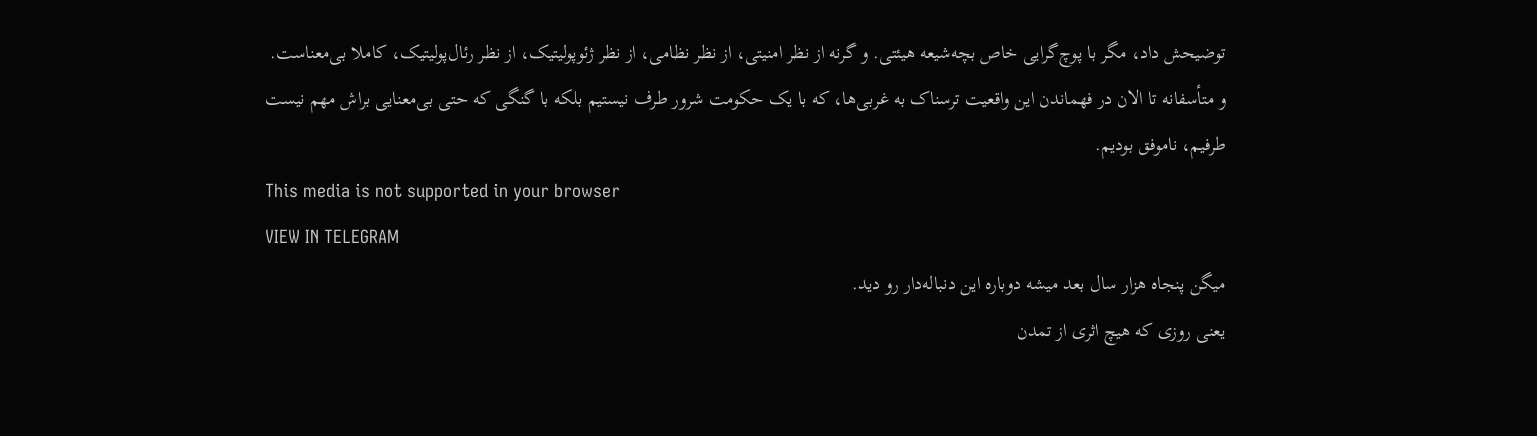توضیحش داد، مگر با پوچ‌گرایی خاص بچه‌شیعه هیئتی. و گرنه از نظر امنیتی، از نظر نظامی، از نظر ژئوپولیتیک، از نظر رئال‌پولیتیک، کاملا بی‌معناست.
و متأسفانه تا الان در فهماندن این واقعیت ترسناک به غربی‌ها، که با یک حکومت شرور طرف نیستیم بلکه با گنگی که حتی بی‌معنایی براش مهم نیست طرفیم، ناموفق بودیم.
This media is not supported in your browser
VIEW IN TELEGRAM
میگن پنجاه هزار سال بعد میشه دوباره این دنباله‌دار رو دید.
یعنی روزی که هیچ اثری از تمدن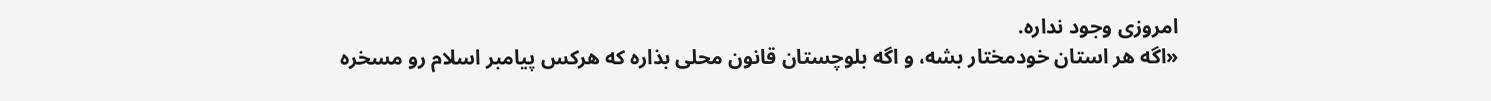امروزی وجود نداره.
«اگه هر استان خودمختار بشه، و اگه بلوچستان قانون محلی بذاره که هرکس پیامبر اسلام رو مسخره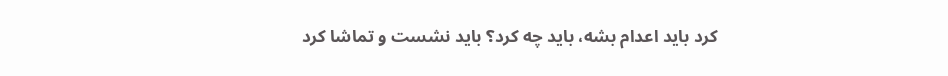کرد باید اعدام بشه، باید چه کرد؟ باید نشست و تماشا کرد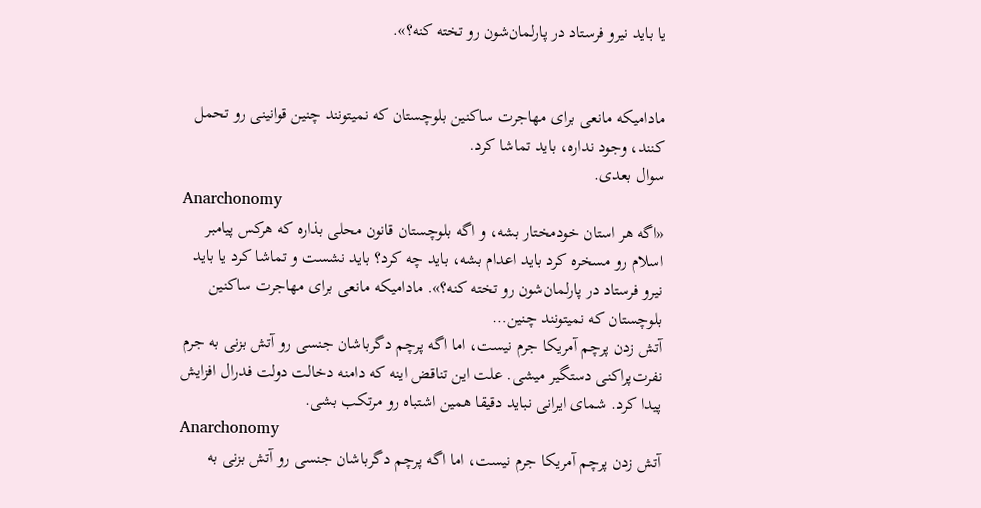یا باید نیرو فرستاد در پارلمان‌شون رو تخته کنه؟».


مادامیکه مانعی برای مهاجرت ساکنین بلوچستان که نمیتونند چنین قوانینی رو تحمل کنند، وجود نداره، باید تماشا کرد.
سوال بعدی.
Anarchonomy
«اگه هر استان خودمختار بشه، و اگه بلوچستان قانون محلی بذاره که هرکس پیامبر اسلام رو مسخره کرد باید اعدام بشه، باید چه کرد؟ باید نشست و تماشا کرد یا باید نیرو فرستاد در پارلمان‌شون رو تخته کنه؟». مادامیکه مانعی برای مهاجرت ساکنین بلوچستان که نمیتونند چنین…
آتش زدن پرچم آمریکا جرم نیست، اما اگه پرچم دگرباشان جنسی رو آتش بزنی به جرم نفرت‌پراکنی دستگیر میشی. علت این تناقض اینه که دامنه دخالت دولت فدرال افزایش پیدا کرد. شمای ایرانی نباید دقیقا همین اشتباه رو مرتکب بشی.
Anarchonomy
آتش زدن پرچم آمریکا جرم نیست، اما اگه پرچم دگرباشان جنسی رو آتش بزنی به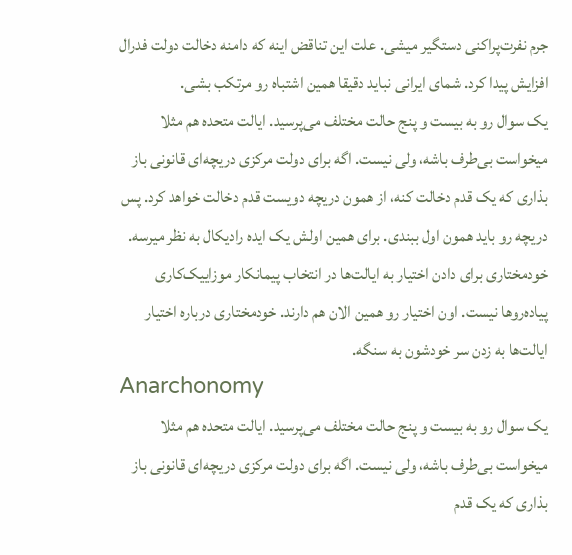جرم نفرت‌پراکنی دستگیر میشی. علت این تناقض اینه که دامنه دخالت دولت فدرال افزایش پیدا کرد. شمای ایرانی نباید دقیقا همین اشتباه رو مرتکب بشی.
یک سوال رو به بیست و پنج حالت مختلف می‌پرسید. ایالت متحده هم مثلا میخواست بی‌طرف باشه، ولی نیست. اگه برای دولت مرکزی دریچه‌ای قانونی باز بذاری که یک قدم دخالت کنه، از همون دریچه دویست قدم دخالت خواهد کرد. پس دریچه رو باید همون اول ببندی. برای همین اولش یک ایده رادیکال به نظر میرسه.
خودمختاری برای دادن اختیار به ایالت‌ها در انتخاب پیمانکار موزاییک‌کاری پیاده‌روها نیست. اون اختیار رو همین الان هم دارند. خودمختاری درباره اختیار ایالت‌ها به زدن سر خودشون به سنگه.
Anarchonomy
یک سوال رو به بیست و پنج حالت مختلف می‌پرسید. ایالت متحده هم مثلا میخواست بی‌طرف باشه، ولی نیست. اگه برای دولت مرکزی دریچه‌ای قانونی باز بذاری که یک قدم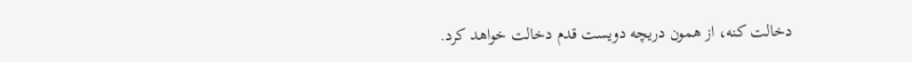دخالت کنه، از همون دریچه دویست قدم دخالت خواهد کرد.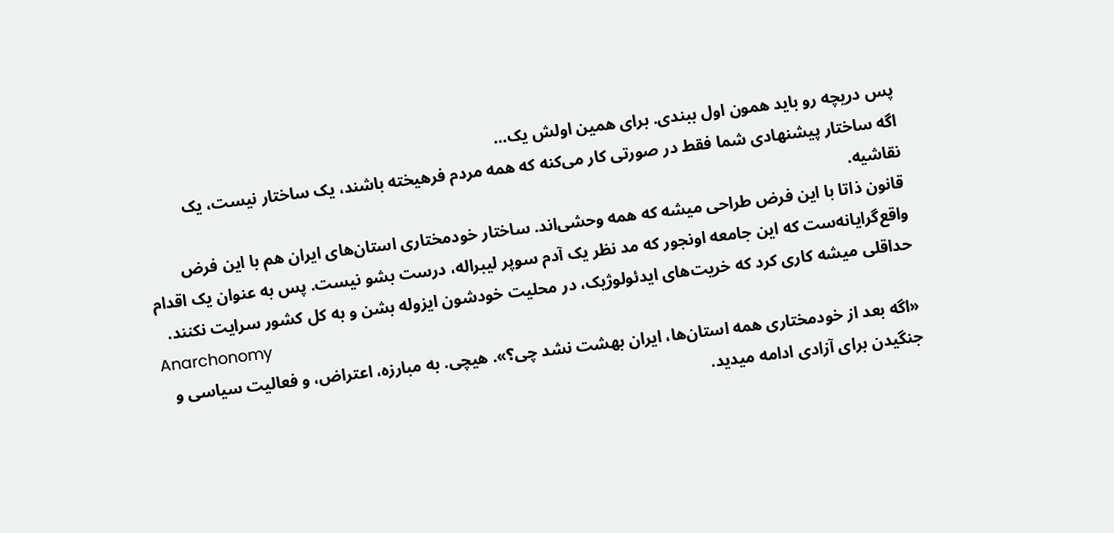پس دریچه رو باید همون اول ببندی. برای همین اولش یک…
اگه ساختار پیشنهادی شما فقط در صورتی کار می‌کنه که همه مردم فرهیخته باشند، یک ساختار نیست، یک نقاشیه.
قانون ذاتا با این فرض طراحی میشه که همه وحشی‌اند. ساختار خودمختاری استان‌های ایران هم با این فرض واقع‌گرایانه‌ست که این جامعه اونجور که مد نظر یک آدم سوپر لیبراله، درست بشو نیست‌. پس به عنوان یک اقدام حداقلی میشه کاری کرد که خریت‌های ایدئولوژیک، در محلیت خودشون ایزوله بشن و به کل کشور سرایت نکنند.
Anarchonomy
«اگه بعد از خودمختاری همه استان‌ها، ایران بهشت نشد چی؟». هیچی. به مبارزه، اعتراض، و فعالیت سیاسی و جنگیدن برای آزادی ادامه میدید.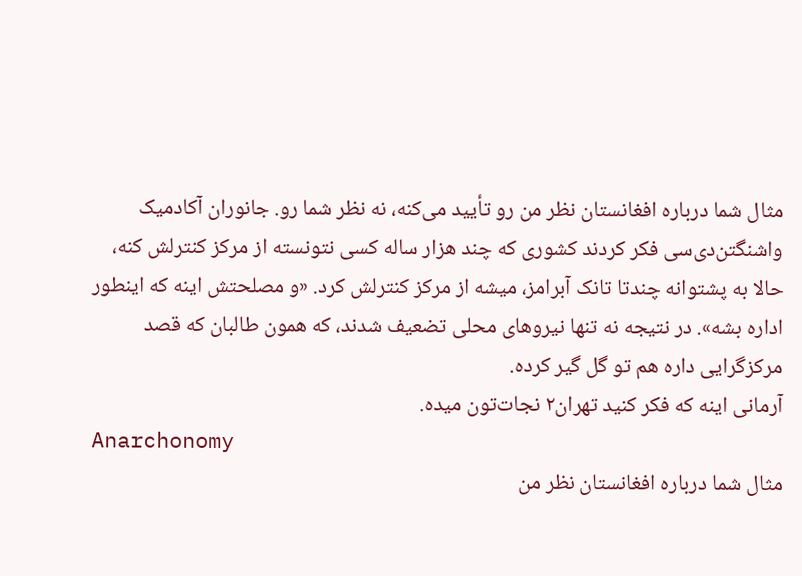مثال شما درباره افغانستان نظر من رو تأیید می‌کنه، نه نظر شما رو. جانوران آکادمیک واشنگتن‌دی‌سی فکر کردند کشوری که چند هزار ساله کسی نتونسته از مرکز کنترلش کنه، حالا به پشتوانه چندتا تانک آبرامز، میشه از مرکز کنترلش کرد. «و مصلحتش اینه که اینطور اداره بشه». در نتیجه نه تنها نیروهای محلی تضعیف شدند، که همون طالبان که قصد مرکزگرایی داره هم تو گل گیر کرده.
آرمانی اینه که فکر کنید تهران۲ نجات‌تون میده.
Anarchonomy
مثال شما درباره افغانستان نظر من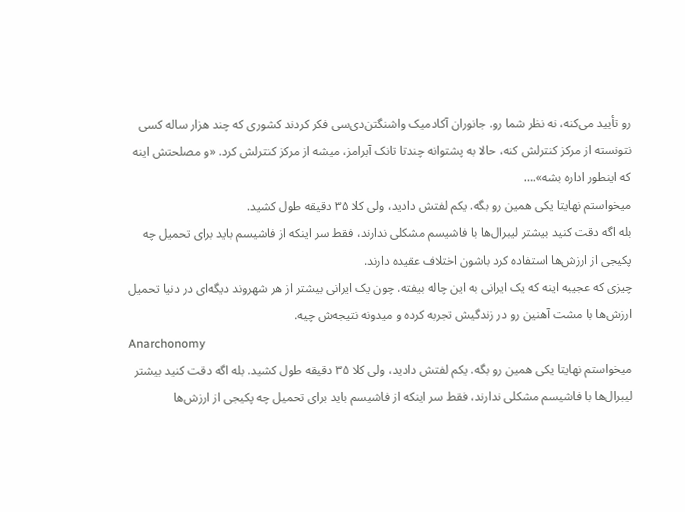رو تأیید می‌کنه، نه نظر شما رو. جانوران آکادمیک واشنگتن‌دی‌سی فکر کردند کشوری که چند هزار ساله کسی نتونسته از مرکز کنترلش کنه، حالا به پشتوانه چندتا تانک آبرامز، میشه از مرکز کنترلش کرد. «و مصلحتش اینه که اینطور اداره بشه».…
میخواستم نهایتا یکی همین رو بگه. یکم لفتش دادید، ولی کلا ۳۵ دقیقه طول کشید.
بله اگه دقت کنید بیشتر لیبرال‌ها با فاشیسم مشکلی ندارند، فقط سر اینکه از فاشیسم باید برای تحمیل چه پکیجی از ارزش‌ها استفاده کرد باشون اختلاف عقیده دارند.
چیزی که عجیبه اینه که یک ایرانی به این چاله بیفته. چون یک ایرانی بیشتر از هر شهروند دیگه‌ای در دنیا تحمیل ارزش‌ها با مشت آهنین رو در زندگیش تجربه کرده و میدونه نتیجه‌ش چیه.
Anarchonomy
میخواستم نهایتا یکی همین رو بگه. یکم لفتش دادید، ولی کلا ۳۵ دقیقه طول کشید. بله اگه دقت کنید بیشتر لیبرال‌ها با فاشیسم مشکلی ندارند، فقط سر اینکه از فاشیسم باید برای تحمیل چه پکیجی از ارزش‌ها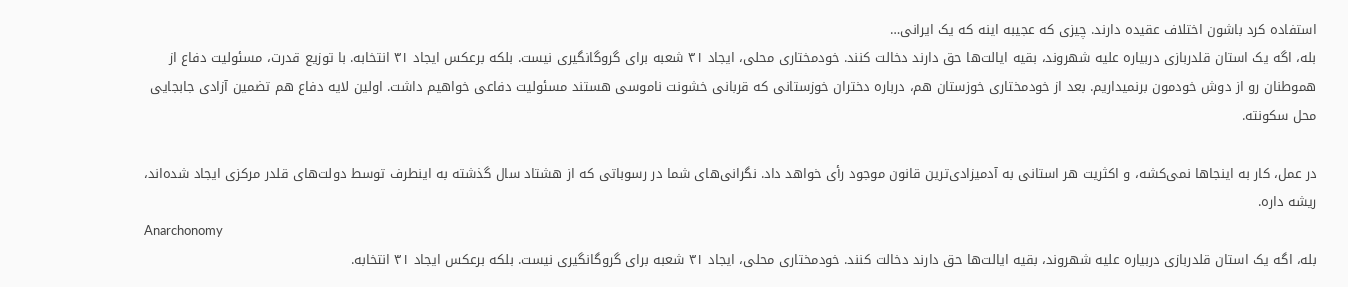استفاده کرد باشون اختلاف عقیده دارند. چیزی که عجیبه اینه که یک ایرانی…
بله، اگه یک استان قلدربازی دربیاره علیه شهروند، بقیه ایالت‌ها حق دارند دخالت کنند. خودمختاری محلی، ایجاد ۳۱ شعبه برای گروگانگیری نیست. بلکه برعکس ایجاد ۳۱ انتخابه. با توزیع قدرت، مسئولیت دفاع از هموطنان رو از دوش خودمون برنمیداریم. بعد از خودمختاری خوزستان هم، درباره دختران خوزستانی که قربانی خشونت ناموسی هستند مسئولیت دفاعی خواهیم داشت. اولین لایه دفاع هم تضمین آزادی جابجایی محل سکونته.

در عمل، کار به اینجاها نمی‌کشه، و اکثریت هر استانی به آدمیزادی‌ترین قانون موجود رأی خواهد داد. نگرانی‌های شما در رسوباتی که از هشتاد سال گذشته به اینطرف توسط دولت‌های قلدر مرکزی ایجاد شده‌اند، ریشه داره.
Anarchonomy
بله، اگه یک استان قلدربازی دربیاره علیه شهروند، بقیه ایالت‌ها حق دارند دخالت کنند. خودمختاری محلی، ایجاد ۳۱ شعبه برای گروگانگیری نیست. بلکه برعکس ایجاد ۳۱ انتخابه.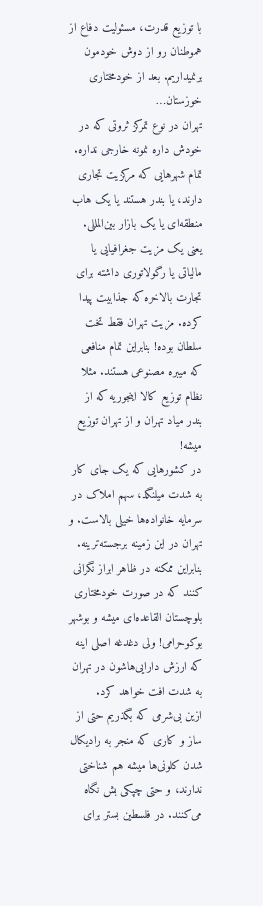با توزیع قدرت، مسئولیت دفاع از هموطنان رو از دوش خودمون برنمیداریم. بعد از خودمختاری خوزستان…
تهران در نوع تمرکز ثروتی که در خودش داره نمونه خارجی نداره. تمام شهرهایی که مرکزیت تجاری دارند، یا بندر هستند یا یک هاب منطقه‌ای یا یک بازار بین‌المللی. یعنی یک مزیت جغرافیایی یا مالیاتی یا رگولاتوری داشته برای تجارت بالاخره که جذابیت پیدا کرده. مزیت تهران فقط تخت سلطان بوده! بنابراین تمام منافعی که میبره مصنوعی هستند. مثلا نظام توزیع کالا اینجوریه که از بندر میاد تهران و از تهران توزیع میشه!
در کشورهایی که یک جای کار به شدت میلنگد، سهم املاک در سرمایه خانواده‌ها خیلی بالاست. و تهران در این زمینه برجسته‌ترینه. بنابراین ممکنه در ظاهر ابراز نگرانی کنند که در صورت خودمختاری بلوچستان القاعده‌ای میشه و بوشهر بوکوحرامی! ولی دغدغه اصلی اینه که ارزش دارایی‌هاشون در تهران به شدت افت خواهد کرد.
ازین بی‌شرمی که بگذریم حتی از ساز و کاری که منجر به رادیکال شدن کلونی‌ها میشه هم شناختی ندارند، و حتی چپکی بش نگاه می‌کنند. در فلسطین بستر برای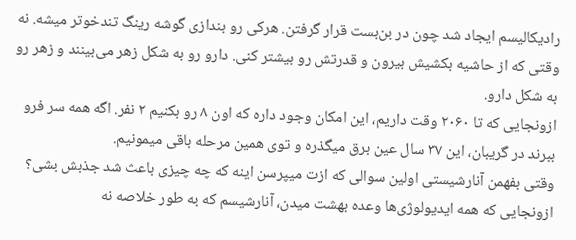رادیکالیسم ایجاد شد چون در بن‌بست قرار گرفتن. هرکی رو بندازی گوشه رینگ تندخوتر میشه. نه وقتی که از حاشیه بکشیش بیرون و قدرتش رو بیشتر کنی. دارو رو به شکل زهر می‌بینند و زهر رو به شکل دارو.
ازونجایی که تا ۲۰۶۰ وقت داریم، این امکان وجود داره که اون ۸ رو بکنیم ۲ نفر. اگه همه سر فرو ببرند در گریبان، این ۳۷ سال عین برق میگذره و توی همین مرحله باقی میمونیم.
وقتی بفهمن آنارشیستی اولین سوالی که ازت میپرسن اینه که چه چیزی باعث شد جذبش بشی؟
ازونجایی که همه ایدیولوژی‌ها وعده بهشت میدن، آنارشیسم که به طور خلاصه نه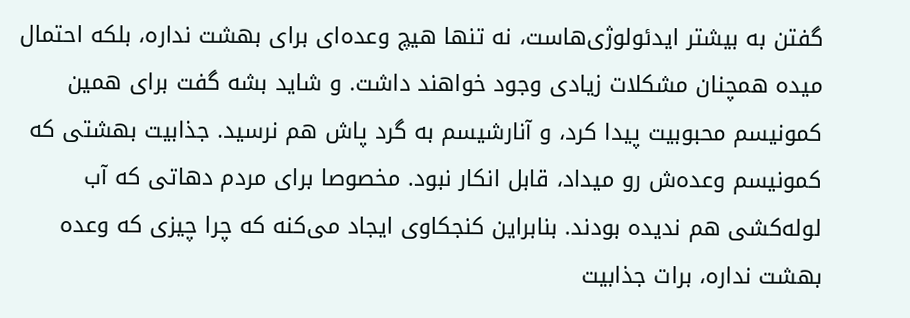گفتن به بیشتر ایدئولوژی‌هاست، نه تنها هیچ وعده‌ای برای بهشت نداره، بلکه احتمال میده همچنان مشکلات زیادی وجود خواهند داشت. و شاید بشه گفت برای همین کمونیسم محبوبیت پیدا کرد، و آنارشیسم به گرد پاش هم نرسید. جذابیت بهشتی که کمونیسم وعده‌ش رو میداد، قابل انکار نبود. مخصوصا برای مردم دهاتی که آب لوله‌کشی هم ندیده بودند. بنابراین کنجکاوی ایجاد می‌کنه که چرا چیزی که وعده بهشت نداره، برات جذابیت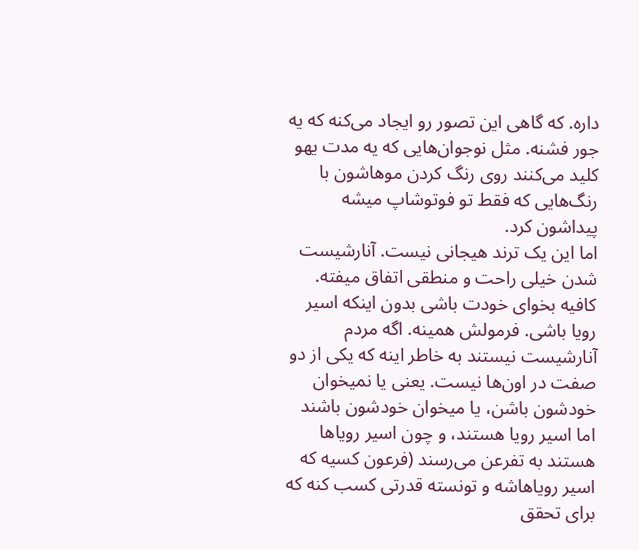داره. که گاهی این تصور رو ایجاد می‌کنه که یه جور فشنه. مثل نوجوان‌هایی که یه مدت یهو کلید می‌کنند روی رنگ کردن موهاشون با رنگ‌هایی که فقط تو فوتوشاپ میشه پیداشون کرد.
اما این یک ترند هیجانی نیست. آنارشیست شدن خیلی راحت و منطقی اتفاق میفته. کافیه بخوای خودت باشی بدون اینکه اسیر رویا باشی. فرمولش همینه. اگه مردم آنارشیست نیستند به خاطر اینه که یکی از دو صفت در اون‌ها نیست. یعنی یا نمیخوان خودشون باشن، یا میخوان خودشون باشند اما اسیر رویا هستند، و چون اسیر رویاها هستند به تفرعن می‌رسند (فرعون کسیه که اسیر رویاهاشه و تونسته قدرتی کسب کنه که برای تحقق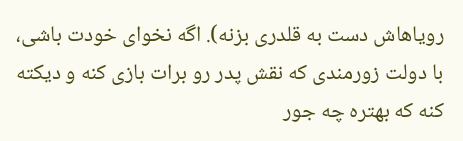رویاهاش دست به قلدری بزنه). اگه نخوای خودت باشی، با دولت زورمندی که نقش پدر رو برات بازی کنه و دیکته کنه که بهتره چه جور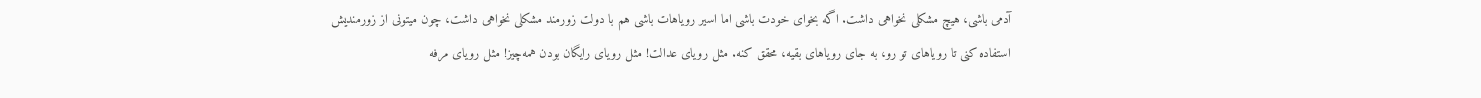آدمی باشی، هیچ مشکلی نخواهی داشت. اگه بخوای خودت باشی اما اسیر رویاهات باشی هم با دولت زورمند مشکلی نخواهی داشت، چون میتونی از زورمندیش استفاده کنی تا رویاهای تو رو، به جای رویاهای بقیه، محقق کنه. مثل رویای عدالت! مثل رویای رایگان بودن همه‌چیز! مثل رویای مرفه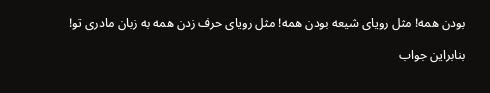بودن همه! مثل رویای شیعه بودن همه! مثل رویای حرف زدن همه به زبان مادری تو!

بنابراین جواب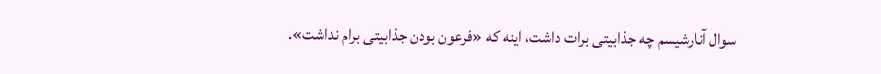سوال آنارشیسم چه جذابیتی برات داشت، اینه که «فرعون بودن جذابیتی برام نداشت».